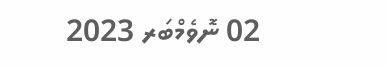02 ނޮވެމްބަރ 2023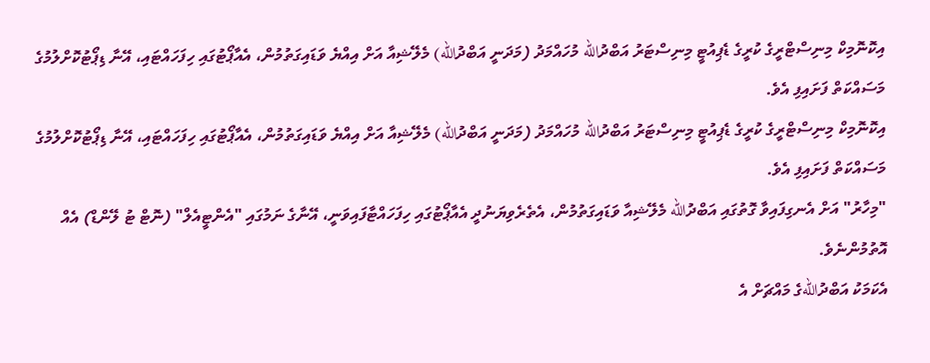އިކޮނޮމިކް މިނިސްޓްރީގެ ކުރީގެ ޑެޕިއުޓީ މިނިސްޓަރު އަބްދުالله މުހައްމަދު (މަދަނީ އަބްދުالله) މެލޭޝިއާ އަށް އިއްޔެ ވަޑައިގަތުމުން، އެއާޕޯޓުގައި ހިފަހައްޓައި، އޭނާ ޑިޕޯޓުކޮށްލުމުގެ މަސައްކަތް ފަށައިފި އެވެ.
އިކޮނޮމިކް މިނިސްޓްރީގެ ކުރީގެ ޑެޕިއުޓީ މިނިސްޓަރު އަބްދުالله މުހައްމަދު (މަދަނީ އަބްދުالله) މެލޭޝިއާ އަށް އިއްޔެ ވަޑައިގަތުމުން، އެއާޕޯޓުގައި ހިފަހައްޓައި، އޭނާ ޑިޕޯޓުކޮށްލުމުގެ މަސައްކަތް ފަށައިފި އެވެ.
"މިހާރު" އަށް އެނގިފައިވާ ގޮތުގައި އަބްދުالله މެލޭޝިއާ ވަޑައިގަތުމުން، އެތެރެވިޔަނުދީ އެއާޕޯޓުގައި ހިފަހައްޓާފައިވަނީ، އޭނާގެ ނަމުގައި "އެންޓީއެލް" (ނޮޓް ޓު ލޭންޑް) އެއް އޮތުމުންނެވެ.
އެކަމަކު އަބްދުاللهގެ މައްޗަށް އެ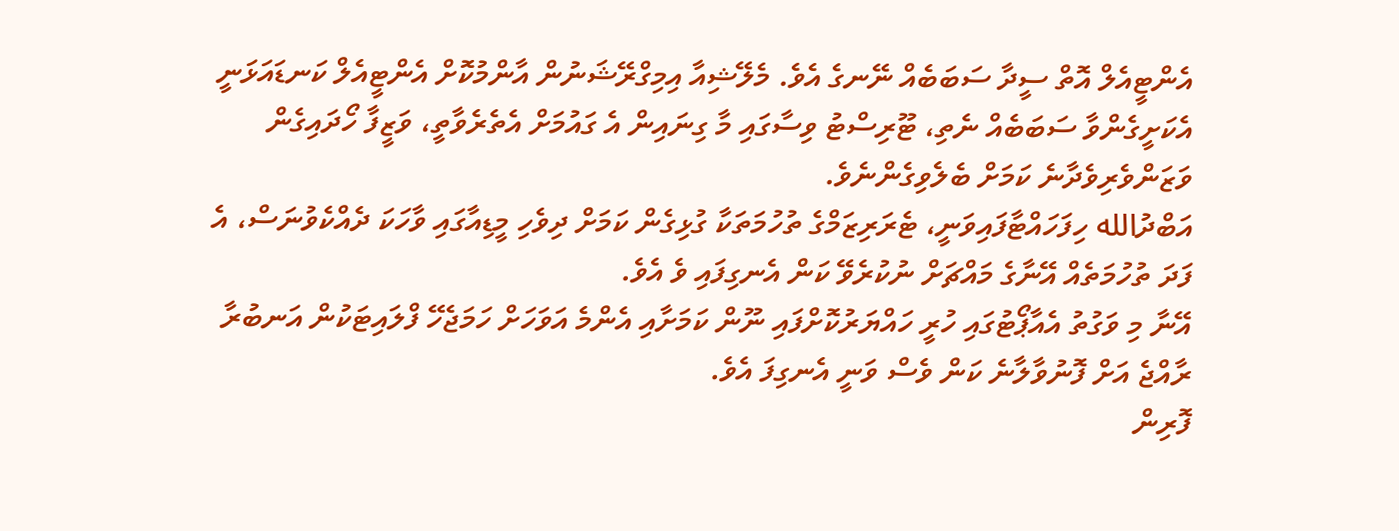އެންޓީއެލް އޮތް ސީދާ ސަބަބެއް ނޭނގެ އެވެ. މެލޭޝިއާ އިމިގްރޭޝަނުން އާންމުކޮށް އެންޓީއެލް ކަނޑައަޅަނީ އެކަށީގެންވާ ސަބަބެއް ނެތި، ޓޫރިސްޓު ވިސާގައި މާ ގިނައިން އެ ގައުމަށް އެތެރެވާތީ، ވަޒީފާ ހޯދައިގެން ވަޒަންވެރިވެދާނެ ކަމަށް ބެލެވިގެންނެވެ.
އަބްދުالله ހިފަހައްޓާފައިވަނީ، ޓެރަރިޒަމްގެ ތުހުމަތަކާ ގުޅިގެން ކަމަށް ދިވެހި މީޑިއާގައި ވާހަކަ ދެއްކެވުނަސް، އެ ފަދަ ތުހުމަތެއް އޭނާގެ މައްޗަށް ނުކުރެވޭ ކަން އެނގިފައި ވެ އެވެ.
އޭނާ މި ވަގުތު އެއާޕޯޓުގައި ހުރީ ހައްޔަރުކޮށްފައި ނޫން ކަމަށާއި އެންމެ އަވަހަށް ހަމަޖެހޭ ފްލައިޓަކުން އަނބުރާ ރާއްޖެ އަށް ފޮނުވާލާނެ ކަން ވެސް ވަނީ އެނގިފަ އެވެ.
ފޮރިން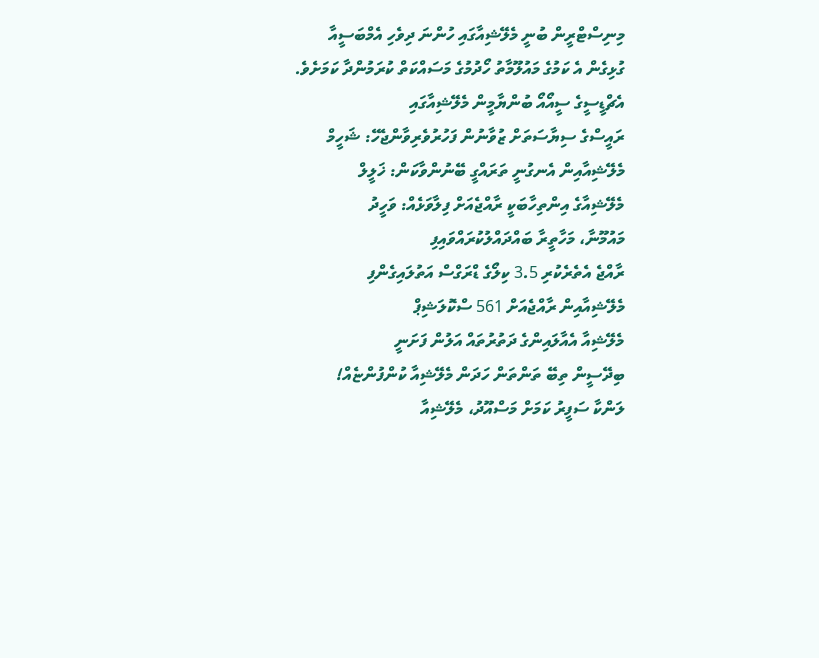މިނިސްޓްރީން ބުނީ މެލޭޝިއާގައި ހުންނަ ދިވެހި އެމްބަސީއާ ގުޅިގެން އެ ކަމުގެ މައުލޫމާތު ހޯދުމުގެ މަސައްކަތް ކުރަމުންދާ ކަމަށެވެ.
އެޗްޑީސީގެ ސީއޯއޯ ބުންޔާމީން މެލޭޝިއާގައި
ރައީސްގެ ސިޔާސަތަށް ޒުވާނުން ފަހުރުވެރިވާންޖެހޭ: ޝަހީމް
މެލޭޝިއާއިން އެނގުނީ ތަރައްގީ ބޭނުންވާކަން: ޚަލީލް
މެލޭޝިއާގެ އިންތިހާބަކީ ރާއްޖެއަށް ފިލާވަޅެއް: ވަހީދު
މައުމޫނާ، މަހާތީރާ ބައްދައްލުކުރައްވައިފި
ރާއްޖެ އެތެރެކުރި 3.5 ކިލޯގެ ޑްރަގްސް އަތުލައިގެންފި
މެލޭޝިއާއިން ރާއްޖެއަށް 561 ސްކޮލަޝިޕް
މެލޭޝިއާ އެއާލައިންގެ ދަތުރުތައް އަލުން ފަށަނީ
ބިދޭސީން ތިބޭ ތަންތަން ހަދަން މެލޭޝިއާ ކުންފުންޏެއް!
ލަންކާ ސަފީރު ކަމަށް މަސްއޫދު، މެލޭޝިއާ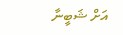އަށް ޝަބީނާ